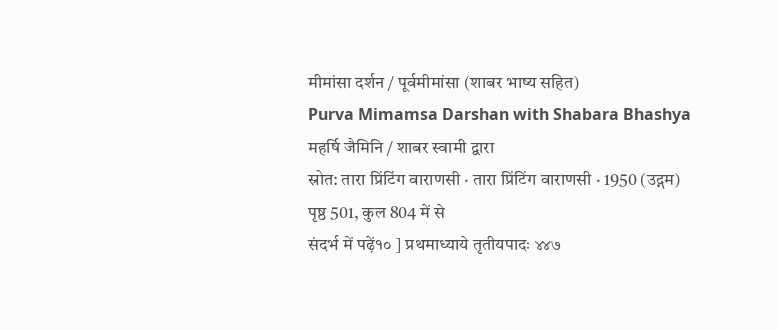मीमांसा दर्शन / पूर्वमीमांसा (शाबर भाष्य सहित)
Purva Mimamsa Darshan with Shabara Bhashya
महर्षि जैमिनि / शाबर स्वामी द्वारा
स्रोत: तारा प्रिंटिंग वाराणसी · तारा प्रिंटिंग वाराणसी · 1950 (उद्गम)
पृष्ठ 501, कुल 804 में से
संदर्भ में पढ़ें१० ] प्रथमाध्याये तृतीयपादः ४४७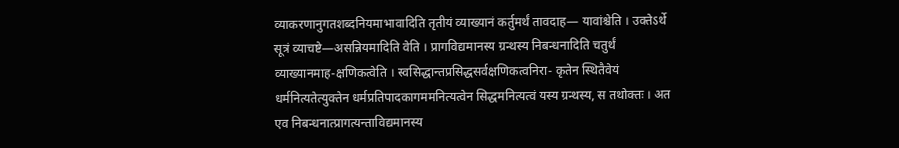व्याकरणानुगतशब्दनियमाभावादिति तृतीयं व्याख्यानं कर्तुमर्थं तावदाह— यावांश्चेति । उक्तेऽर्थे सूत्रं व्याचष्टे—असन्नियमादिति वेति । प्रागविद्यमानस्य ग्रन्थस्य निबन्धनादिति चतुर्थं व्याख्यानमाह-क्षणिकत्वेति । स्वसिद्धान्तप्रसिद्धसर्वक्षणिकत्वनिरा- कृतेन स्थितैवेयं धर्मनित्यतेत्युक्तेन धर्मप्रतिपादकागममनित्यत्वेन सिद्धमनित्यत्वं यस्य ग्रन्थस्य, स तथोक्तः । अत एव निबन्धनात्प्रागत्यन्ताविद्यमानस्य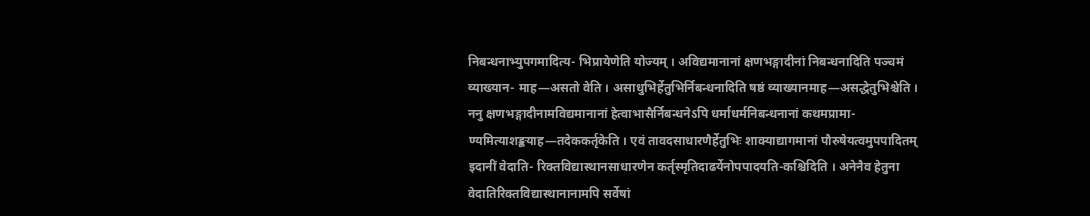निबन्धनाभ्युपगमादित्य- भिप्रायेणेति योज्यम् । अविद्यमानानां क्षणभङ्गादीनां निबन्धनादिति पञ्चमं व्याख्यान- माह—असतो वेति । असाधुभिर्हेतुभिर्निबन्धनादिति षष्ठं व्याख्यानमाह—असद्धेतुभिश्चेति । ननु क्षणभङ्गादीनामविद्यमानानां हेत्वाभासैर्निबन्धनेऽपि धर्माधर्मनिबन्धनानां कथमप्रामा- ण्यमित्याशङ्कयाह—तदेककर्तृकेति । एवं तावदसाधारणैर्हेतुभिः शाक्याद्यागमानां पौरुषेयत्वमुपपादितम् इदानीं वेदाति- रिक्तविद्यास्थानसाधारणेन कर्तृस्मृतिदाढर्येनोपपादयति-कश्चिदिति । अनेनैव हेतुना वेदातिरिक्तविद्यास्थानानामपि सर्वेषां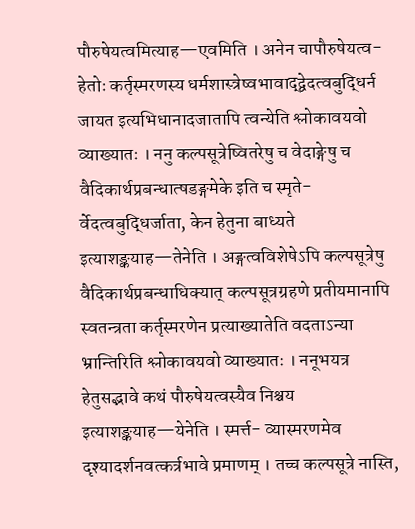पौरुषेयत्वमित्याह—एवमिति । अनेन चापौरुषेयत्व- हेतोः कर्तृस्मरणस्य धर्मशास्त्रेष्वभावाद्द्वेदत्वबुद्धिर्न जायत इत्यभिधानादजातापि त्वन्येति श्लोकावयवो व्याख्यातः । ननु कल्पसूत्रेष्वितरेषु च वेदाङ्गेषु च वैदिकार्थप्रबन्धात्षडङ्गमेके इति च स्मृते- र्वेदत्वबुद्धिर्जाता, केन हेतुना बाध्यते इत्याशङ्कयाह—तेनेति । अङ्गत्वविशेषेऽपि कल्पसूत्रेषु वैदिकार्थप्रबन्धाधिक्यात् कल्पसूत्रग्रहणे प्रतीयमानापि स्वतन्त्रता कर्तृस्मरणेन प्रत्याख्यातेति वदताऽन्या भ्रान्तिरिति श्लोकावयवो व्याख्यातः । ननूभयत्र हेतुसद्भावे कथं पौरुषेयत्वस्यैव निश्चय इत्याशङ्कयाह—येनेति । स्मर्त्त- व्यास्मरणमेव दृश्यादर्शनवत्कर्त्रभावे प्रमाणम् । तच्च कल्पसूत्रे नास्ति,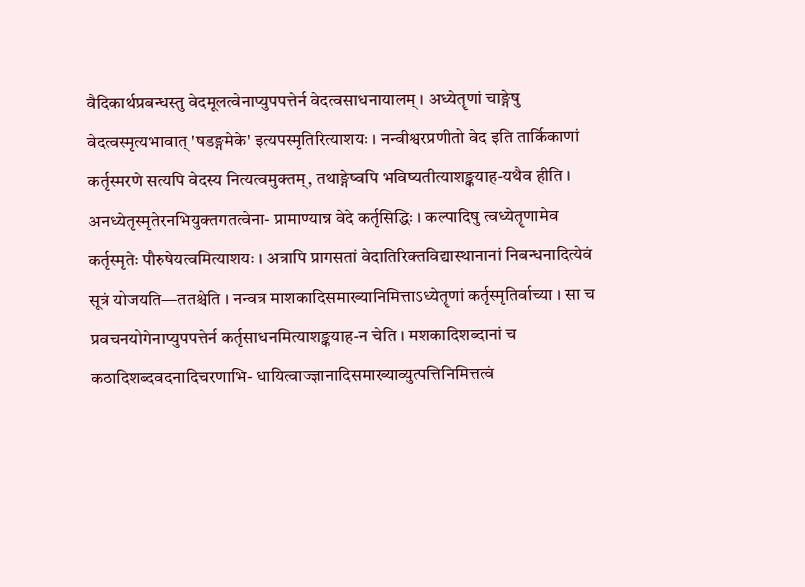वैदिकार्थप्रबन्धस्तु वेदमूलत्वेनाप्युपपत्तेर्न वेदत्वसाधनायालम् । अध्येतॄणां चाङ्गेषु वेदत्वस्मृत्यभावात् 'षडङ्गमेके' इत्यपस्मृतिरित्याशयः । नन्वीश्वरप्रणीतो वेद इति तार्किकाणां कर्तृस्मरणे सत्यपि वेदस्य नित्यत्वमुक्तम्, तथाङ्गेष्वपि भविष्यतीत्याशङ्कयाह-यथैव हीति । अनध्येतृस्मृतेरनभियुक्तगतत्वेना- प्रामाण्यान्न वेदे कर्तृसिद्धिः । कल्पादिषु त्वध्येतॄणामेव कर्तृस्मृतेः पौरुषेयत्वमित्याशयः । अत्रापि प्रागसतां वेदातिरिक्तविद्यास्थानानां निबन्धनादित्येवं सूत्रं योजयति—ततश्चेति । नन्वत्र माशकादिसमाख्यानिमित्ताऽध्येतॄणां कर्तृस्मृतिर्वाच्या । सा च प्रवचनयोगेनाप्युपपत्तेर्न कर्तृसाधनमित्याशङ्कयाह-न चेति । मशकादिशब्दानां च कठादिशब्दवदनादिचरणाभि- धायित्वाज्ज्ञानादिसमाख्याव्युत्पत्तिनिमित्तत्वं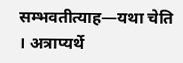सम्भवतीत्याह—यथा चेति । अत्राप्यर्थे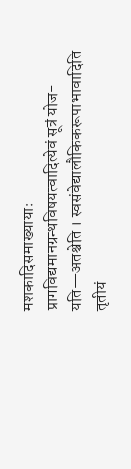मशकादिसमाख्यायाः प्रागविद्यमानग्रन्थविषयत्वादित्येवं सूत्रं योज- यति—अतश्चेति । स्वसंवेद्यालौकिकरूपाभावादिति तृतीयं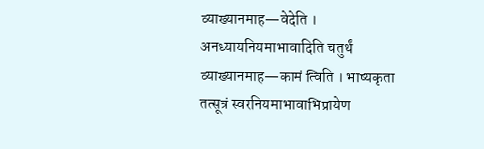व्याख्यानमाह—वेदेति । अनध्यायनियमाभावादिति चतुर्थं व्याख्यानमाह—कामं त्विति । भाष्यकृता तत्सूत्रं स्वरनियमाभावाभिप्रायेण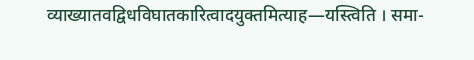व्याख्यातवद्विधविघातकारित्वादयुक्तमित्याह—यस्त्विति । समा-